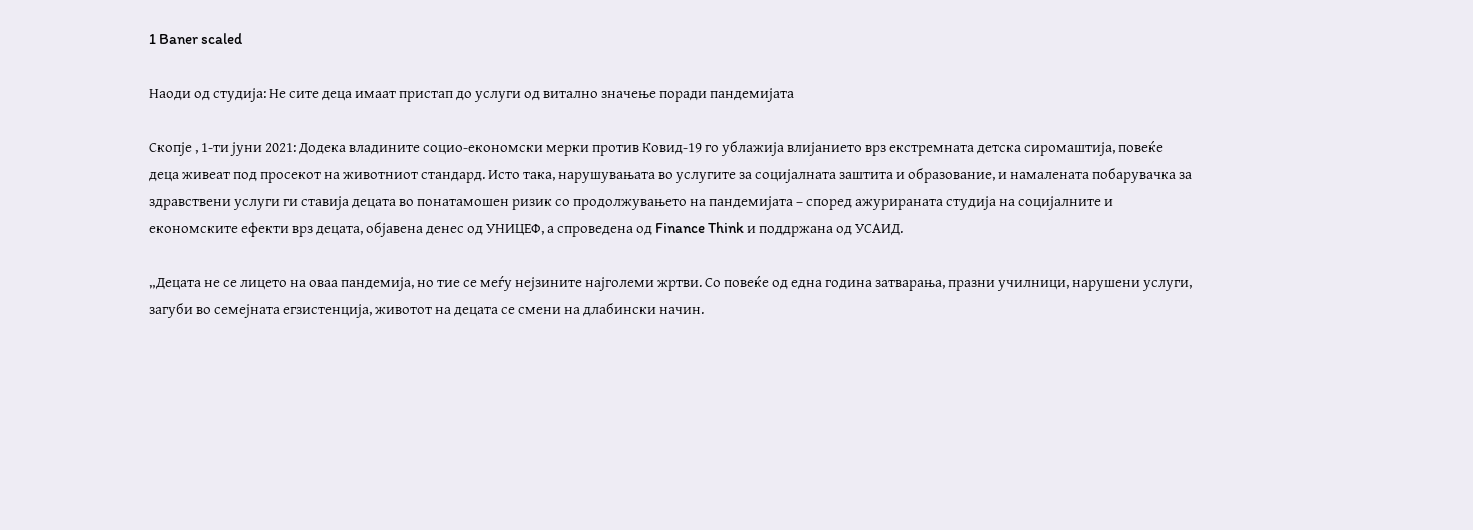1 Baner scaled

Наоди од студија: Не сите деца имаат пристап до услуги од витално значење поради пандемијата

Скопје , 1-ти јуни 2021: Додека владините социо-економски мерки против Ковид-19 го ублажија влијанието врз екстремната детска сиромаштија, повеќе деца живеат под просекот на животниот стандард. Исто така, нарушувањата во услугите за социјалната заштита и образование, и намалената побарувачка за здравствени услуги ги ставија децата во понатамошен ризик со продолжувањето на пандемијата – според ажурираната студија на социјалните и економските ефекти врз децата, објавена денес од УНИЦЕФ, а спроведена од Finance Think и поддржана од УСАИД.

„Децата не се лицето на оваа пандемија, но тие се меѓу нејзините најголеми жртви. Со повеќе од една година затварања, празни училници, нарушени услуги, загуби во семејната егзистенција, животот на децата се смени на длабински начин.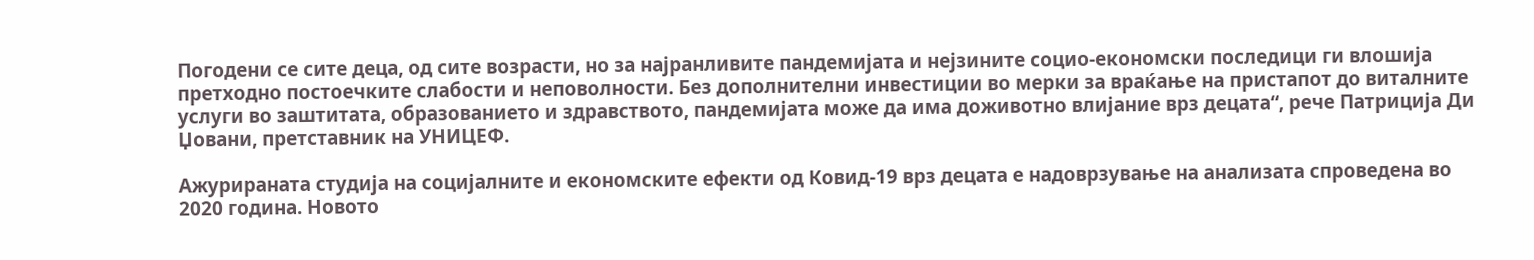Погодени се сите деца, од сите возрасти, но за најранливите пандемијата и нејзините социо-економски последици ги влошија претходно постоечките слабости и неповолности. Без дополнителни инвестиции во мерки за враќање на пристапот до виталните услуги во заштитата, образованието и здравството, пандемијата може да има доживотно влијание врз децата“, рече Патриција Ди Џовани, претставник на УНИЦЕФ.

Ажурираната студија на социјалните и економските ефекти од Ковид-19 врз децата е надоврзување на анализата спроведена во 2020 година. Новото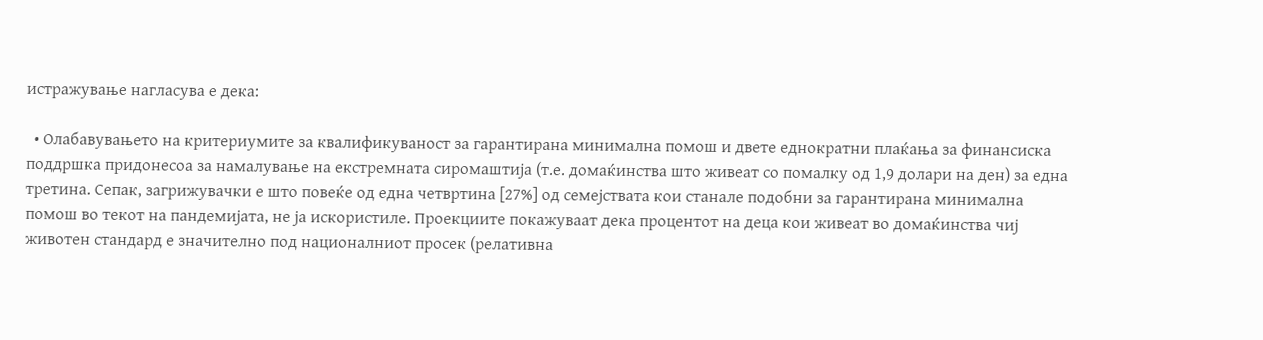истражување нагласува е дека:

  • Олабавувањето на критериумите за квалификуваност за гарантирана минимална помош и двете еднократни плаќања за финансиска поддршка придонесоа за намалување на екстремната сиромаштија (т.е. домаќинства што живеат со помалку од 1,9 долари на ден) за една третина. Сепак, загрижувачки е што повеќе од една четвртина [27%] од семејствата кои станале подобни за гарантирана минимална помош во текот на пандемијата, не ја искористиле. Проекциите покажуваат дека процентот на деца кои живеат во домаќинства чиј животен стандард е значително под националниот просек (релативна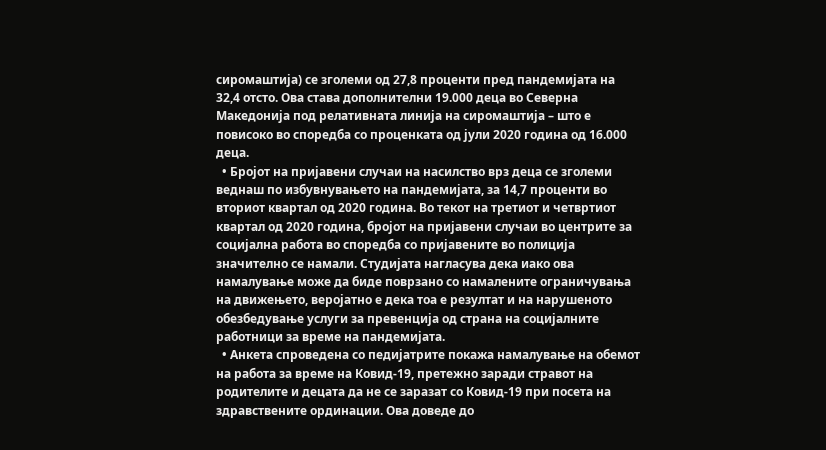сиромаштија) се зголеми од 27,8 проценти пред пандемијата на 32,4 отсто. Ова става дополнителни 19.000 деца во Северна Македонија под релативната линија на сиромаштија – што е повисоко во споредба со проценката од јули 2020 година од 16.000 деца.
  • Бројот на пријавени случаи на насилство врз деца се зголеми веднаш по избувнувањето на пандемијата, за 14,7 проценти во вториот квартал од 2020 година. Во текот на третиот и четвртиот квартал од 2020 година, бројот на пријавени случаи во центрите за социјална работа во споредба со пријавените во полиција значително се намали. Студијата нагласува дека иако ова намалување може да биде поврзано со намалените ограничувања на движењето, веројатно е дека тоа е резултат и на нарушеното обезбедување услуги за превенција од страна на социјалните работници за време на пандемијата.
  • Анкета спроведена со педијатрите покажа намалување на обемот на работа за време на Ковид-19, претежно заради стравот на родителите и децата да не се заразат со Ковид-19 при посета на здравствените ординации. Ова доведе до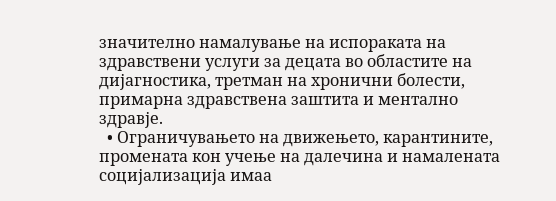значително намалување на испораката на здравствени услуги за децата во областите на дијагностика, третман на хронични болести, примарна здравствена заштита и ментално здравје.
  • Ограничувањето на движењето, карантините, промената кон учење на далечина и намалената социјализација имаа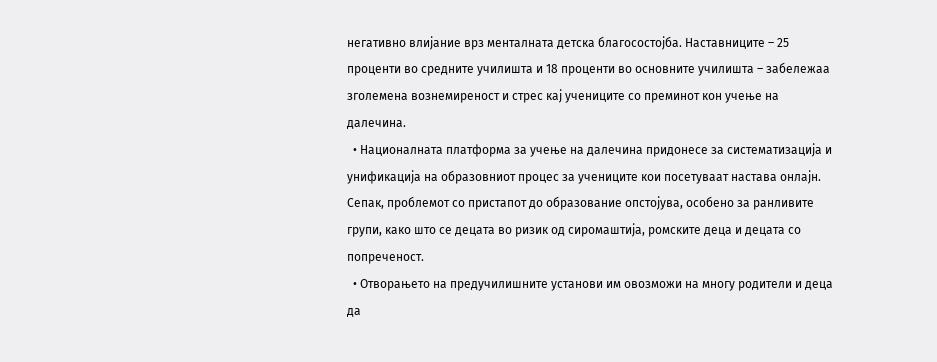негативно влијание врз менталната детска благосостојба. Наставниците – 25 проценти во средните училишта и 18 проценти во основните училишта – забележаа зголемена вознемиреност и стрес кај учениците со преминот кон учење на далечина.
  • Националната платформа за учење на далечина придонесе за систематизација и унификација на образовниот процес за учениците кои посетуваат настава онлајн. Сепак, проблемот со пристапот до образование опстојува, особено за ранливите групи, како што се децата во ризик од сиромаштија, ромските деца и децата со попреченост.
  • Отворањето на предучилишните установи им овозможи на многу родители и деца да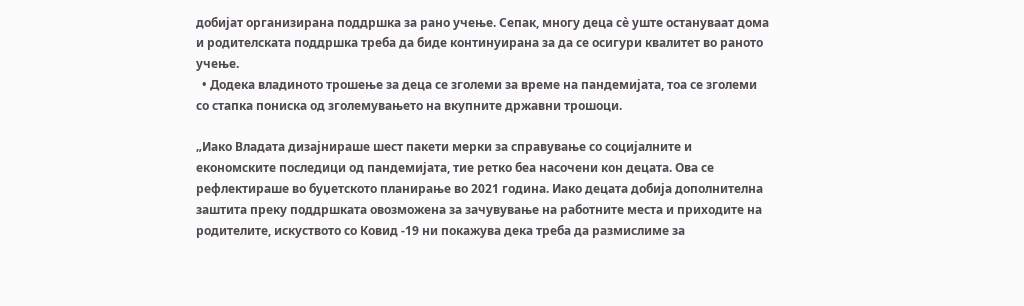добијат организирана поддршка за рано учење. Сепак, многу деца сè уште остануваат дома и родителската поддршка треба да биде континуирана за да се осигури квалитет во раното учење.
  • Додека владиното трошење за деца се зголеми за време на пандемијата, тоа се зголеми со стапка пониска од зголемувањето на вкупните државни трошоци.

„Иако Владата дизајнираше шест пакети мерки за справување со социјалните и економските последици од пандемијата, тие ретко беа насочени кон децата. Ова се рефлектираше во буџетското планирање во 2021 година. Иако децата добија дополнителна заштита преку поддршката овозможена за зачувување на работните места и приходите на родителите, искуството со Ковид -19 ни покажува дека треба да размислиме за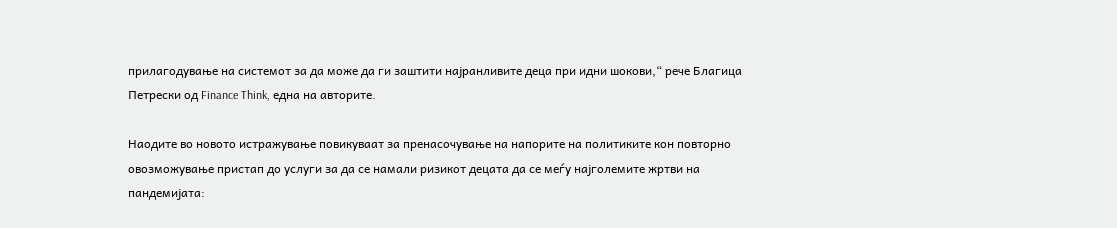прилагодување на системот за да може да ги заштити најранливите деца при идни шокови,“ рече Благица Петрески од Finance Think, една на авторите.

Наодите во новото истражување повикуваат за пренасочување на напорите на политиките кон повторно овозможување пристап до услуги за да се намали ризикот децата да се меѓу најголемите жртви на пандемијата: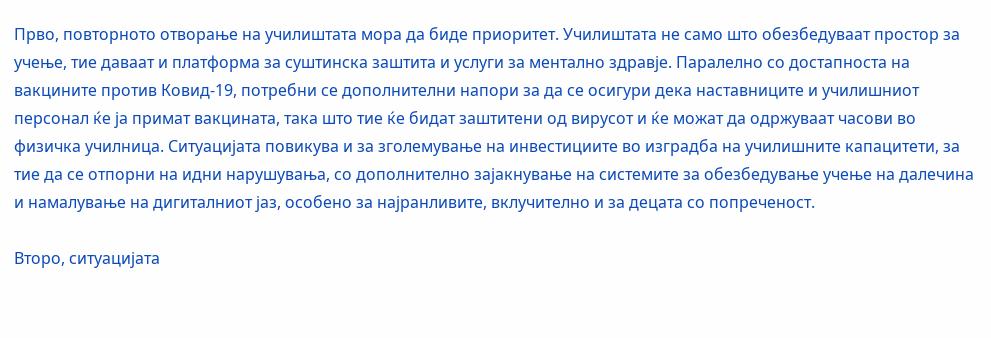Прво, повторното отворање на училиштата мора да биде приоритет. Училиштата не само што обезбедуваат простор за учење, тие даваат и платформа за суштинска заштита и услуги за ментално здравје. Паралелно со достапноста на вакцините против Ковид-19, потребни се дополнителни напори за да се осигури дека наставниците и училишниот персонал ќе ја примат вакцината, така што тие ќе бидат заштитени од вирусот и ќе можат да одржуваат часови во физичка училница. Ситуацијата повикува и за зголемување на инвестициите во изградба на училишните капацитети, за тие да се отпорни на идни нарушувања, со дополнително зајакнување на системите за обезбедување учење на далечина и намалување на дигиталниот јаз, особено за најранливите, вклучително и за децата со попреченост.

Второ, ситуацијата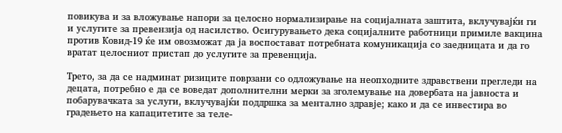повикува и за вложување напори за целосно нормализирање на социјалната заштита, вклучувајќи ги и услугите за превензија од насилство. Осигурувањето дека социјалните работници примиле вакцина против Ковид-19 ќе им овозможат да ја воспостават потребната комуникација со заедницата и да го вратат целосниот пристап до услугите за превенција.

Трето, за да се надминат ризиците поврзани со одложување на неопходните здравствени прегледи на децата, потребно е да се воведат дополнителни мерки за зголемување на довербата на јавноста и побарувачката за услуги, вклучувајќи поддршка за ментално здравје; како и да се инвестира во градењето на капацитетите за теле-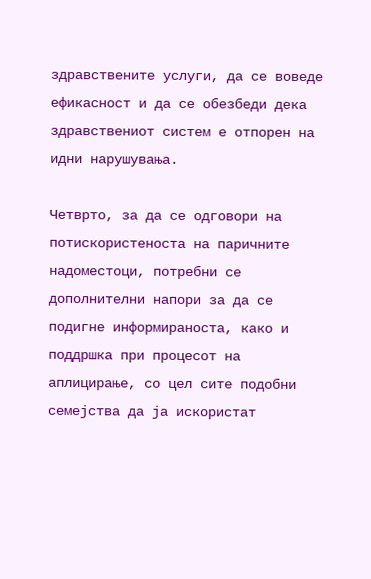здравствените услуги, да се воведе ефикасност и да се обезбеди дека здравствениот систем е отпорен на идни нарушувања.

Четврто, за да се одговори на потискористеноста на паричните надоместоци, потребни се дополнителни напори за да се подигне информираноста, како и поддршка при процесот на аплицирање, со цел сите подобни семејства да ја искористат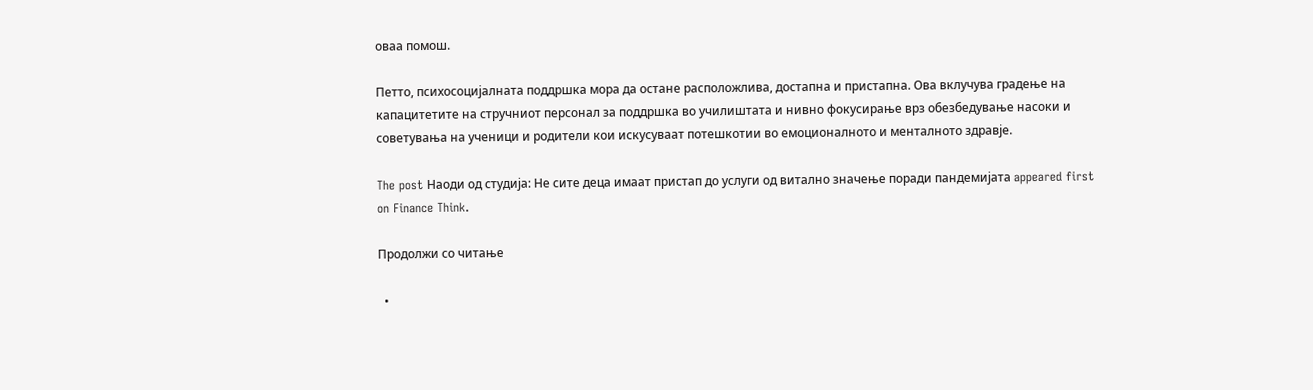оваа помош.

Петто, психосоцијалната поддршка мора да остане расположлива, достапнa и пристапна. Ова вклучува градење на капацитетите на стручниот персонал за поддршка во училиштата и нивно фокусирање врз обезбедување насоки и советувања на ученици и родители кои искусуваат потешкотии во емоционалното и менталното здравје.

The post Наоди од студија: Не сите деца имаат пристап до услуги од витално значење поради пандемијата appeared first on Finance Think.

Продолжи со читање

  •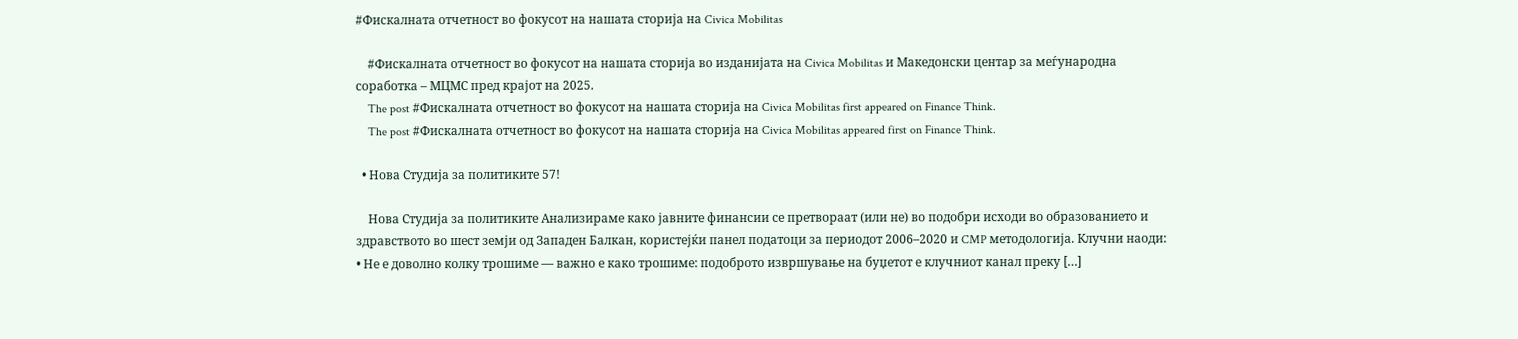#Фискалната отчетност во фокусот на нашата сторија на Civica Mobilitas

    #Фискалната отчетност во фокусот на нашата сторија во изданијата на Civica Mobilitas и Македонски центар за меѓународна соработка – МЦМС пред крајот на 2025.
    The post #Фискалната отчетност во фокусот на нашата сторија на Civica Mobilitas first appeared on Finance Think.
    The post #Фискалната отчетност во фокусот на нашата сторија на Civica Mobilitas appeared first on Finance Think.

  • Нова Студија за политиките 57!

    Нова Студија за политиките Анализираме како јавните финансии се претвораат (или не) во подобри исходи во образованието и здравството во шест земји од Западен Балкан, користејќи панел податоци за периодот 2006–2020 и CMP методологија. Клучни наоди: • Не е доволно колку трошиме — важно е како трошиме: подоброто извршување на буџетот е клучниот канал преку […]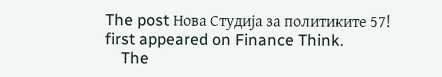The post Нова Студија за политиките 57! first appeared on Finance Think.
    The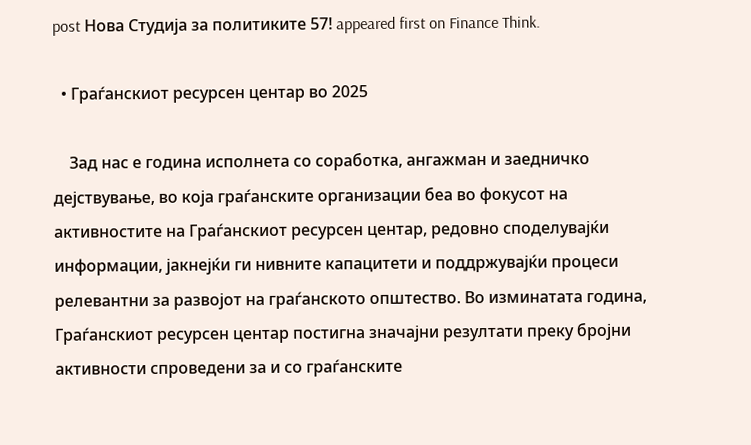post Нова Студија за политиките 57! appeared first on Finance Think.

  • Граѓанскиот ресурсен центар во 2025

    Зад нас е година исполнета со соработка, ангажман и заедничко дејствување, во која граѓанските организации беа во фокусот на активностите на Граѓанскиот ресурсен центар, редовно споделувајќи информации, јакнејќи ги нивните капацитети и поддржувајќи процеси релевантни за развојот на граѓанското општество. Во изминатата година, Граѓанскиот ресурсен центар постигна значајни резултати преку бројни активности спроведени за и со граѓанските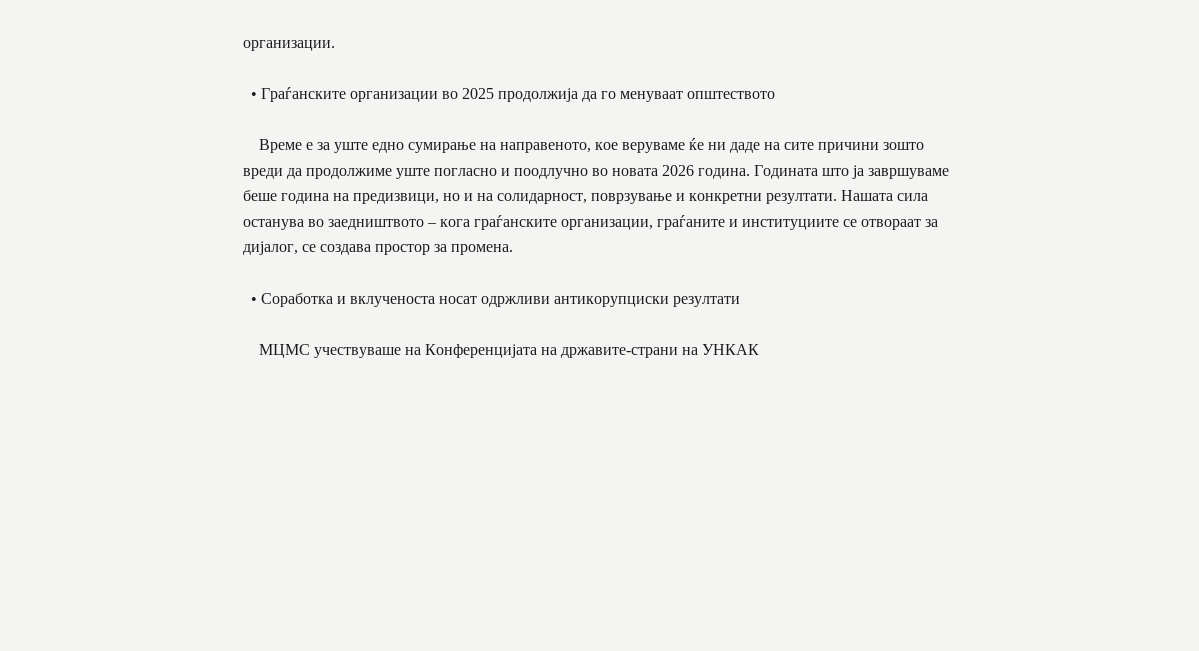организации.

  • Граѓанските организации во 2025 продолжија да го менуваат општеството

    Време е за уште едно сумирање на направеното, кое веруваме ќе ни даде на сите причини зошто вреди да продолжиме уште погласно и поодлучно во новата 2026 година. Годината што ја завршуваме беше година на предизвици, но и на солидарност, поврзување и конкретни резултати. Нашата сила останува во заедништвото – кога граѓанските организации, граѓаните и институциите се отвораат за дијалог, се создава простор за промена.

  • Соработка и вклученоста носат одржливи антикорупциски резултати

    МЦМС учествуваше на Конференцијата на државите-страни на УНКАК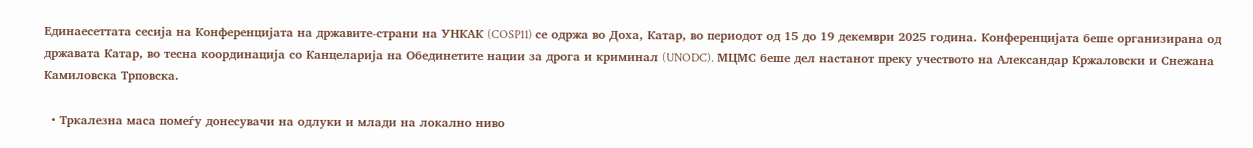Единаесеттата сесија на Конференцијата на државите-страни на УНКАК (COSP11) се одржа во Доха, Катар, во периодот од 15 до 19 декември 2025 година. Конференцијата беше организирана од државата Катар, во тесна координација со Канцеларија на Обединетите нации за дрога и криминал (UNODC). МЦМС беше дел настанот преку учеството на Александар Кржаловски и Снежана Камиловска Трповска.

  • Тркалезна маса помеѓу донесувачи на одлуки и млади на локално ниво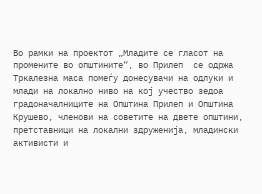Во рамки на проектот „Младите се гласот на промените во општините“, во Прилеп  се одржа Тркалезна маса помеѓу донесувачи на одлуки и млади на локално ниво на кој учество зедоа градоначалниците на Општина Прилеп и Општина Крушево, членови на советите на двете општини, претставници на локални здруженија, младински активисти и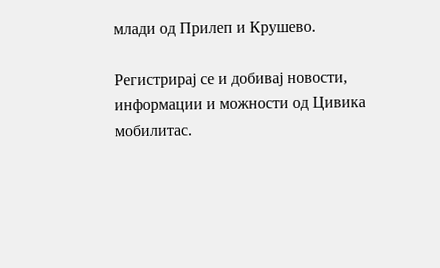млади од Прилеп и Крушево.

Регистрирај се и добивај новости, информации и можности од Цивика мобилитас.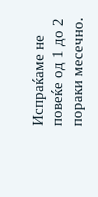Испраќаме не повеќе од 1 до 2 пораки месечно.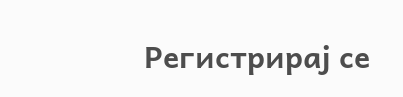Регистрирај се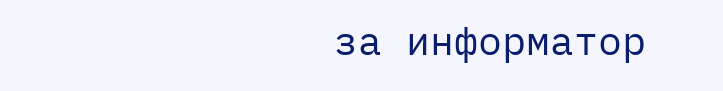за информатор